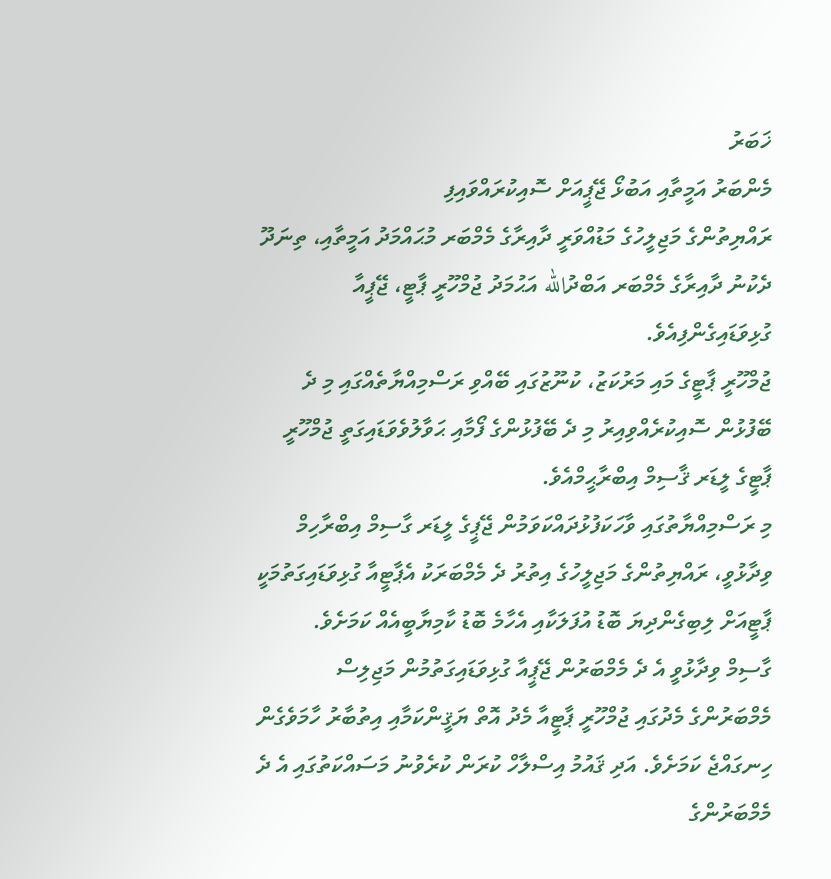ޚަބަރު
މެންބަރު އަމީތާއި އަބުޅޯ ޖޭޕީއަށް ސޮއިކުރައްވައިފި
ރައްޔިތުންގެ މަޖިލީހުގެ މަޑުއްވަރީ ދާއިރާގެ މެމްބަރ މުޙައްމަދު އަމީތާއި، ތިނަދޫ ދެކުނު ދާއިރާގެ މެމްބަރ އަބްދުالله އަޙުމަދު ޖުމްހޫރީ ޕާޓީ، ޖޭޕީއާ ގުޅިވަޑައިގެންފިއެވެ.
ޖުމްހޫރީ ޕާޓީގެ މައި މަރުކަޒު، ކުނޫޒުގައި ބޭއްވި ރަސްމިއްޔާތެއްގައި މި ދެ ބޭފުޅުން ސޮއިކުރެއްވިއިރު މި ދެ ބޭފުޅުންގެ ފޯމާއި ޙަވާލުވެވަޑައިގަތީ ޖުމްހޫރީ ޕާޓީގެ ލީޑަރ ޤާސިމް އިބްރާޙީމްއެވެ.
މި ރަސްމިއްޔާތުގައި ވާހަކަފުޅުދައްކަވަމުން ޖޭޕީގެ ލީޑަރ ގާސިމް އިބްރާހިމް ވިދާޅުވީ، ރައްޔިތުންގެ މަޖިލީހުގެ އިތުރު ދެ މެމްބަރަކު އެޕާޓީއާ ގުޅިވަޑައިގަތުމަކީ ޕާޓީއަށް ލިބިގެންދިޔަ ބޮޑު އުފަލަކާއި އެހާމެ ބޮޑު ކާމިޔާބީއެއް ކަމަށެވެ.
ގާސިމް ވިދާޅުވީ އެ ދެ މެމްބަރުން ޖޭޕީއާ ގުޅިވަޑައިގަތުމުން މަޖިލިސް މެމްބަރުންގެ މެދުގައި ޖުމްހޫރީ ޕާޓީއާ މެދު އޮތް ޔަޤީންކަމާއި އިތުބާރު ހާމަވެގެން ހިނގައްޖެ ކަމަށެވެ. އަދި ޤައުމު އިސްލާހް ކުރަން ކުރެވުނު މަސައްކަތުގައި އެ ދެ މެމްބަރުންގެ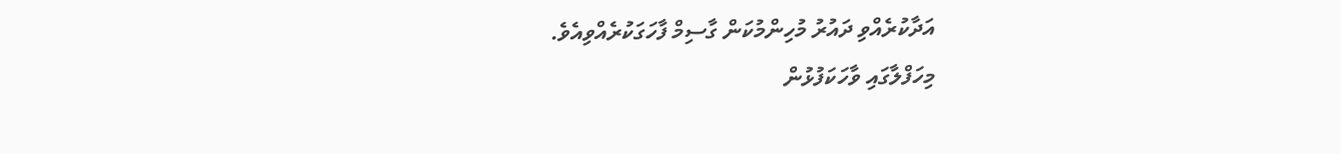އަދާކުރެއްވި ދައުރު މުހިންމުކަން ގާސިމް ފާހަގަކުރެއްވިއެވެ.
މިހަފްލާގައި ވާހަކަފުޅުން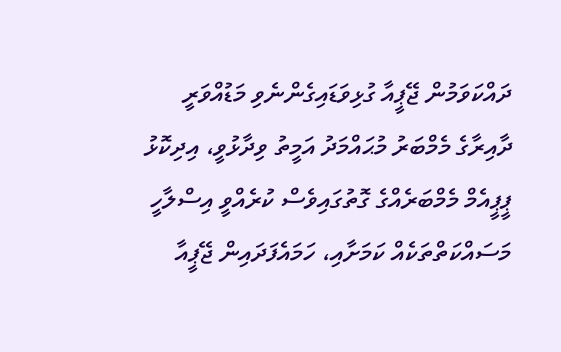ދައްކަވަމުން ޖޭޕީއާ ގުޅިވަޑައިގެންނެވި މަޑުއްވަރީ ދާއިރާގެ މެމްބަރު މުޙައްމަދު އަމީތު ވިދާޅުވީ، އިދިކޮޅު ޕީޕީއެމް މެމްބަރެއްގެ ގޮތުގައިވެސް ކުރެއްވީ އިސްލާހީ މަސައްކަތްތަކެއް ކަމަށާއި، ހަމައެފަދައިން ޖޭޕީއާ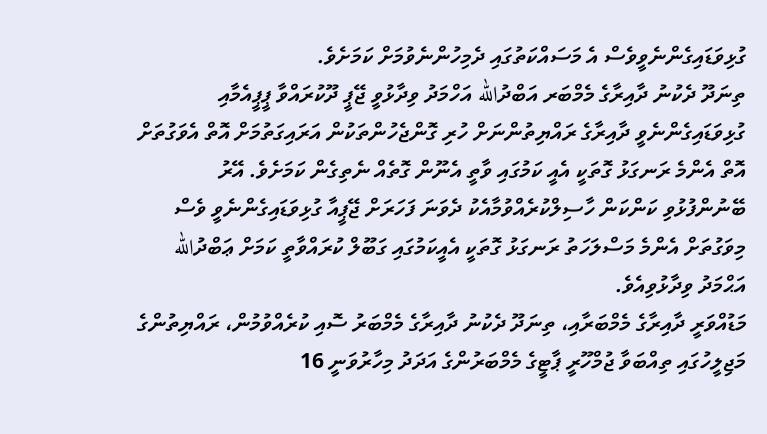ގުޅިވަޑައިގެންނެވީވެސް އެ މަސައްކަތުގައި ދެމިހުންނެވުމަށް ކަމަށެވެ.
ތިނަދޫ ދެކުނު ދާއިރާގެ މެމްބަރ އަބްދުالله އަހްމަދު ވިދާޅުވީ ޖޭޕީ ދޫކުރައްވާ ޕީޕީއެމާއި ގުޅިވަޑައިގެންނެވީ ދާއިރާގެ ރައްޔިތުންނަށް ހުރި ގޮންޖެހުންތަކުން އަރައިގަތުމަށް އޮތް އެވަގުތަށް އޮތް އެންމެ ރަނގަޅު ގޮތަކީ އެއީ ކަމުގައި ވާތީ އެނޫން ގޮތެއް ނެތިގެން ކަމަށެވެ. އޭރު ބޭނުންފުޅުވި ކަންކަން ހާސިލްކުރެއްވުމާއެކު ދެވަނަ ފަހަރަށް ޖޭޕީއާ ގުޅިވަޑައިގެންނެވީ ވެސް މިވަގުތަށް އެންމެ މަސްލަހަތު ރަނގަޅު ގޮތަކީ އެއީކަމުގައި ގަބޫލް ކުރައްވާތީ ކަމަށް ޢަބްދުالله އަޙްމަދު ވިދާޅުވިއެވެ.
މަޑުއްވަރީ ދާއިރާގެ މެމްބަރާއި، ތިނަދޫ ދެކުނު ދާއިރާގެ މެމްބަރު ސޮއި ކުރެއްވުމުން، ރައްޔިތުންގެ މަޖިލީހުގައި ތިއްބަވާ ޖުމްހޫރީ ޕާޓީގެ މެމްބަރުންގެ އަދަދު މިހާރުވަނީ 16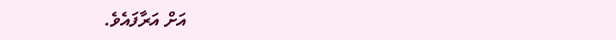އަށް އަރާފައެވެ.